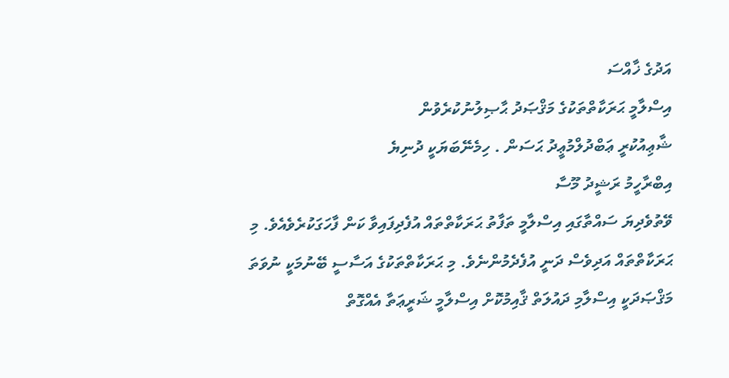އަދުގެ ޚާއްސަ
އިސްލާމީ ޙަރަކާތްތަކުގެ މަޤްޞަދު ޙާޞިލުނުކުރެވުން
ޝާޢިއުކުރީ ޢަބްދުލްމުޢީދު ޙަސަން . ހިމެނޭބަޔަކީ ދުނިޔެ
އިބްރާހީމު ރަޝީދު މޫސާ
ވޭތުވެދިޔަ ސައްތާގައި އިސްލާމީ ތަފާތު ޙަރަކާތްތައް އުފެދިފައިވާ ކަން ފާހަގަކުރެވެއެވެ. މި ޙަރަކާތްތައް އަދިވެސް ދަނީ އުފެދެމުންނެވެ. މި ޙަރަކާތްތަކުގެ އަސާސީ ބޭނުމަކީ ނުވަތަ މަޤްޞަދަކީ އިސްލާމި ދައުލަތް ޤާއިމުކޮށް އިސްލާމީ ޝަރީޢަތާ އެއްގޮތް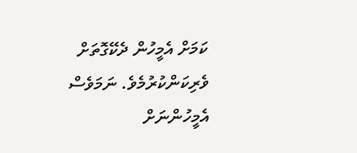ކަމަށް އެމީހުން ދެކޭގޮތަށް ވެރިކަންކުރުމެވެ. ނަމަވެސް އެމީހުންނަށް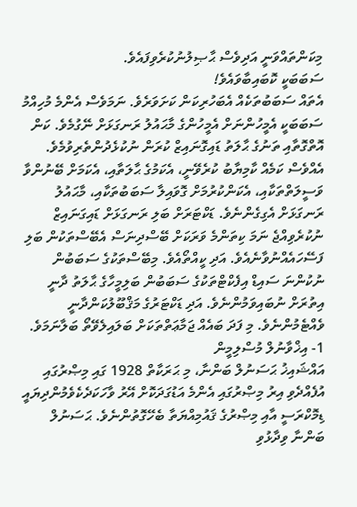މިކަންތައްވަނީ އަދިވެސް ޙާޞިލުނުކުރެވިފައެވެ.
ސަބަބަކީ ކޮބައިބާވައެވެ!
އެތައް ސަބަބުތަކެއް އެބަހުރިކަން ކަށަވަރެވެ. ނަމަވެސް އެންމެ މުހިއްމު ސަބަބަކީ އެމީހުންނަށް އެމީހުންގެ މާޙައުލު ރަނގަޅަށް ނޭގުމެވެ. ކަން އޮތްގޮތާއި ތަނުގެ ޙާލަތު ޑައިގޮނައިޒް ކުރަން ނުކުޅެދުންތެރިވުމެވެ. އެއްވެސް ކަމެއް ކާމިޔާބު ކުރެވޭނީ، އެކަމުގެ ޙާލަތާއި، އެކަމަށް ބޭނުންވާ ވަސީލަތްތަކާއި، އެކަންކުރުމަށް ގޮވައިލާ ސަބަބުތަކާއި، މާޙައުލު ރަނގަޅަށް އެގިގެންނެވެ. ޑަކްޓަރަށް ބަލި ރަނގަޅަށް ޑައިގަނައިޒް ނުކުރެވިއްޖެ ނަމަ ކިތަންމެ ވަރަކަށް ބޭސްދިނަސް އެބޭސްތަކުން ބަލި ފަސޭހައެއްނުވާނެއެވެ. އަދި ކީއްތޯއެވެ. މިބޭސްތަކުގެ ސަބަބުން ނުކުންނަ ސައިޑް އިފެކްޓްތަކުގެ ސަބަބުން ބަލިމީހާގެ ޙާލަތު ދާނީ އިތުރަށް ނުބައިވަމުންނެވެ. އަދި ޑަކްޓަރުގެ މަޤްބޫލުކަންދާނީ ވެއްޓެމުންނެވެ. މި ފަދަ ބައެއް ޖަމާޢަތްތަކަށް ބަލައިލެވޭތޯ ބަލާނަމަވެ.
1- އިޚްވާނުލް މުސްލިމީން
އައްޝައިޚު ޙަސަނުލް ބަންނާ، މި ޙަރަކާތް 1928 ގައި މިޞްރުގައި އުފެއްދެވި އިރު މިޞްރުގައި އެންމެ އަޑުގަދަކޮށް އޭރު ވާހަކަދެކެވެމުންދިޔައީ ޑިމޮކްރަސީ އާއި މިޞްރުގެ ޤައުމިއްޔަތާ ބެހޭގޮތުންނެވެ. ޙަސަނުލް ބަންނާ ވިދާޅުވި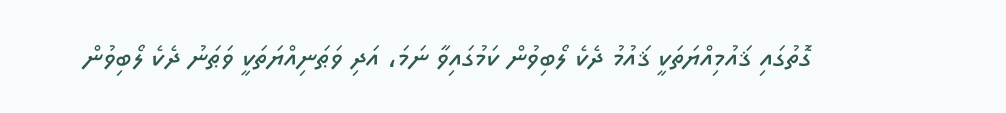ގޮތުގައި ޤައުމިއްޔަތަކީ ޤައުމު ދެކެ ލޯބިވުން ކަމުގައިވާ ނަމަ، އަދި ވަޠަނިއްޔަތަކީ ވަޠަނު ދެކެ ލޯބިވުން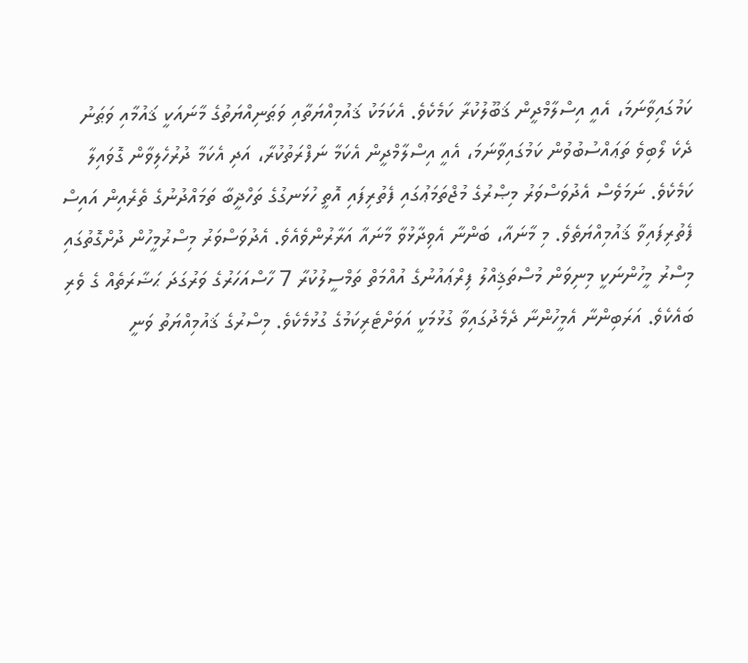ކަމުގައިވާނަމަ، އެއީ އިސްލާމްދީން ޤަބޫލުކުރާ ކަމެކެވެ. އެކަމަކު ޤައުމިއްޔަތާއި ވަޠަނިއްޔަތުގެ މާނައަކީ ޤައުމާއި ވަޠަނު ދެކެ ލޯބިވެ ތަޢައްސުބުވުން ކަމުގައިވާނަމަ، އެއީ އިސްލާމްދީން އެކަމާ ނަފްރަތުކުރާ، އަދި އެކަމާ ދުރުހެލިވާން ގޮވައިލާ ކަމެކެވެ. ނަމަވެސް އެދުވަސްވަރު މިޞްރުގެ މުޖްތަމަޢުގައި ފެތުރިފައި އޮތީ ހުޅަނގުގެ ތަހްޛީބާ ތަމައްދުނުގެ ތެރެއިން އައިސް ފެތުރިފައިވާ ޤައުމިއްޔަތެވެ. މި މާނައާ، ބަންނާ އެވިދާޅުވާ މާނައާ އަރާރުންވެއެވެ. އެދުވަސްވަރު މިސްރުމީހުން ދުށްގޮތުގައި މިސްރު މީހުންނަކީ މިނިވަން މުސްތަޤިއްލު ފިރްޢައުނުގެ އުއްމަތް ތަމްސީލުކުރާ 7 ހާސްއަހަރުގެ ވަރުގަދަ ޙަޟާރަތެއް ގެ ވެރި ބައެކެވެ. އަރަބިންނާ އެމީހުންނާ ދެމެދުގައިވާ ގުޅުމަކީ އަވަށްޓެރިކަމުގެ ގުޅުމެކެވެ. މިސްރުގެ ޤައުމިއްޔަތު ވަނީ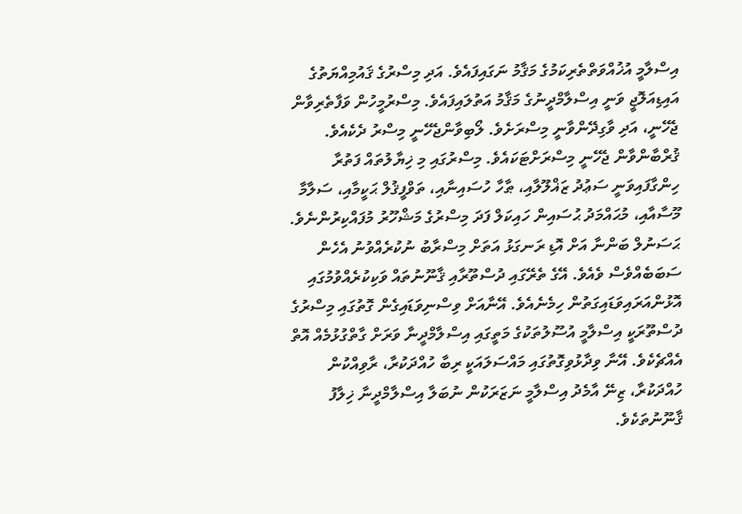އިސްލާމީ އުޚުއްވަތްތެރިކަމުގެ މަޤާމު ނަގައިފައެވެ. އަދި މިސްރުގެ ޤައުމިއްޔަތުގެ އައިޑިއަލޮޖީ ވަނީ އިސްލާމްދީނުގެ މަޤާމު އަތުލައިފައެވެ. މިސްރުމީހުން ވަފާތެރިވާން ޖެހޭނީ، އަދި ވާގިދޭންވާނީ މިސްރަށެވެ. ލޯބިވާންޖެހޭނީ މިސްރު ދެކެއެވެ. ޤުރްބާންވާން ޖެހޭނީ މިސްރަށްޓަކައެވެ. މިސްރުގައި މި ޚިޔާލުތައް ފަތުރާ ހިންގާފައިވަނީ ސަޢުދު ޒަޣްލޫލާއި، ޠާހާ ހުސައިނާއި، ތަވްފީޤުލް ޙަކީމާއި، ސަލާމާ މޫސާއާއި، މުޙައްމަދު ޙުސައިން ހައިކަލް ފަދަ މިސްރުގެ މަޝްހޫރު މުފައްކިރުންނެވެ.
ޙަސަނުލް ބަންނާ އަށް އޮޑި ރަނގަޅު އަތަށް މިސްރާބު ނުކުރެއްވުނު އެހެން ސަބަބެއްވެސް ވެއެވެ. އޭގެ ތެރޭގައި ދުސްތޫރާއި ޤާނޫނުތައް ވަކިކުރެއްވުމުގައި އޮޅުންއަރައިވަޑައިގަތުން ހިމެނެއެވެ. އޭނާއަށް ވިސްނިވަޑައިގެން ގޮތުގައި މިސްރުގެ ދުސްތޫރަކީ އިސްލާމީ އުސޫލުތަކުގެ މަތީގައި އިސްލާމްދީނާ ވަރަށް ގާތްގުޅުމެއް އޮތް އެއްޗެކެވެ. އޭނާ ވިދާޅުވިގޮތުގައި މައްސަލައަކީ ރިބާ ހުއްދަކުރާ، ރާވިއްކުން ހުއްދަކުރާ، ޒިނޭ އާމެދު އިސްލާމީ ނަޒަރަކުން ނުބަލާ އިސްލާމްދީނާ ޚިލާފު ޤާނޫނުތަކެވެ.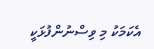އެކަމަކު މި ވިސްނުންފުޅަކީ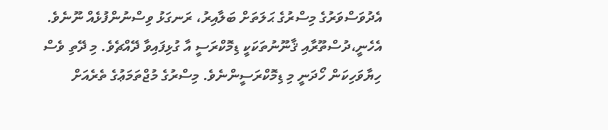އެދުވަސްވަރުގެ މިސްރުގެ ޙަލަތަށް ބަލާއިރު، ރަނގަޅު ވިސްނުންފުޅެއް ނޫނެވެ. އެހެނީ،ދުސްތޫރާއި ޤާނޫނުތަކަކީ ޑިމޮކްރަސީ އާ ގުޅިފައިވާ ދޭއްޗެވެ. މި ދޭތި ވެސް ހިޔާވަހިކަން ހޯދަނީ މި ޑިމޮކްރަސީންނެވެ. މިސްރުގެ މުޖްތަމަޢުގެ ތެރެއަށް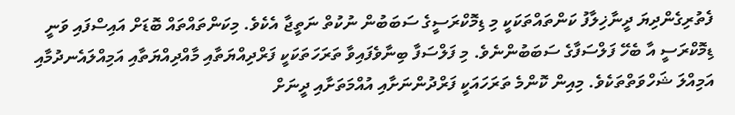ފެތުރިގެންދިޔަ ދީނާޚިލާފު ކަންތައްތަކަކީ މި ޑިމޮކްރަސީގެ ސަބަބުން ނުކުތް ނަތީޖާ އެކެވެ. މިކަންތައްތައް ބޮޑަށް އައިސްފައި ވަނީ ޑިމޮކްރަސީ އާ ބެހޭ ފަލްސަފާގެ ސަބަބުންނެވެ. މި ފަލްސަފާ ބިނާވެފައިވާ ތަރަހަތަކަކީ ފަރްދިއްޔަތާއި މާއްދިއްޔަތާއި އަމިއްލައެނދުމާއި އަމިއްލަ ޝަހްވަތްތަކެވެ. މިއިން ކޮންމެ ތަރަހައަކީ ފަރްދުންނަށާއި އުއްމަތަށާއި ދީނަށް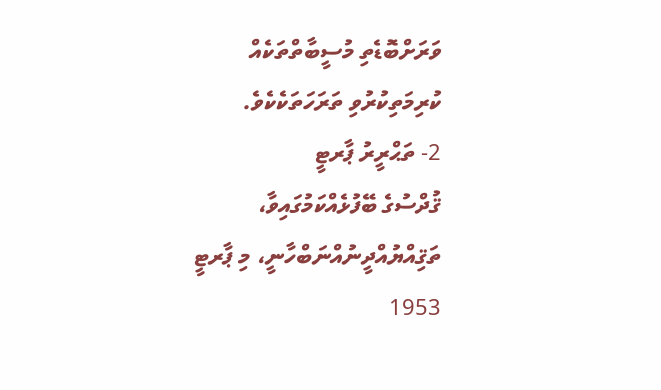ވަރަށްބޮޑެތި މުސީބާތްތަކެއް ކުރިމަތިކުރުވި ތަރަހަތަކެކެވެ.
2- ތަޙްރީރު ޕާރޓީ
ޤުދްސުގެ ބޭފުޅެއްކަމުގައިވާ، ތަޤިއްޔުއްދީނުއްނަބްހާނީ، މި ޕާރޓީ 1953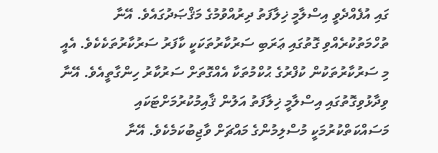ގައި އުފެއްދެވީ އިސްލާމީ ޚިލާފަތު ދިރުއްވުމުގެ މަޤްޞަދުގައެވެ. އޭނާ ތުހްމަތުކުރެއްވި ގޮތުގައި ޢަރަބި ސަރުކާރުތަކަކީ ކާފަރު ސަރުކާރުތަކެކެވެ. އެއީ މި ސަރުކާރުތަކުން ކުފްރުގެ ޙުކްމުތަކާ އެއްގޮތަށް ސަރުކާރު ހިންގާތީއެވެ. އޭނާ ވިދާޅުވިގޮތުގައި އިސްލާމީ ޚިލާފަތު އަލުން ޤާއިމުކުރުމަށްޓަކައި މަސައްކަތްކުރުމަކީ މުސްލިމުންގެ މައްޗަށް ވާޖިބުކަމެކެވެ. އޭނާ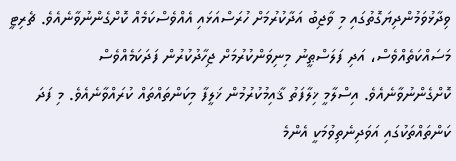ވިދާޅުވަމުންދިޔަގޮތުގައި މި ވާޖިބު އަދާކުރުމަށް ހުރަސްއަޅައި އެއްވެސްކަމެއް ކޮށްގެންނުވާނެއެވެ. ޗެރިޓީ މަސައްކަތެއްވެސް، އަދި ފަލަސްޠީނު މިނިވަންކުރުމަށް ޖިހާދުކުރުން ފަދަކަމެއްވެސް ކޮށްގެންނުވާނެއެވެ. އިސްލާމީ ޚިލާފަތު ޤާއިމުކުރުމުން ޚަލީފާ މިކަންތައްތައް ކުރައްވާނެއެވެ. މި ފަދަ ކަންތައްތަކުގައި އަވަދިނެތިވުމަކީ އެންމެ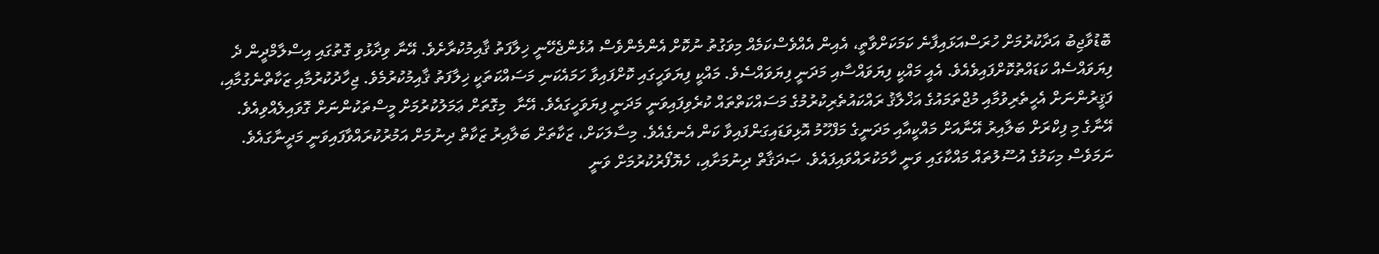ބޮޑުވާޖިބު އަދާކުރުމަށް ހުރަސްއަޅައިފާނެ ކަމަކަށްވާތީ، އެއިން އެއްވެސްކަމެއް މިވަގުތު ނުކޮށް އެންމެންވެސް އުޅެންޖެހޭނީ ޚިލާފަތު ޤާއިމުކުރާށެވެ. އޭނާ ވިދާޅުވި ގޮތުގައި އިސްލާމްދީން ދެ ފިޔަވައްސެއް ކަޑައްތުކޮށްފައިވެއެވެ. އެއީ މައްކީ ފިޔަވައްސާއި މަދަނީ ފިޔަވައްސެވެ. މައްކީ ފިޔަވަހީގައި ކޮށްފައިވާ ހަމައެކަނި މަސައްކަތަކީ ޚިލާފަތު ޤާއިމުކުރުމެވެ. ޖިހާދުކުރުމާއި ޒަކާތްނެގުމާއި، ފަޤީރުންނަށް އެހީތެރިވުމާއި މުޖްތަމައުގެ އަޚްލާޤު ރައްކައުތެރިކުރުމުގެ މަސައްކަތްތައް ކުރެވިފައިވަނީ މަދަނީ ފިޔަވަހީގައެވެ. އޭނާ  މިގޮތަށް ޢަމަލުކުރުމަށް މީސްތަކުންނަށް ގޮވައިލެއްވިއެވެ.
އޭނާގެ މި ފިކްރަށް ބަލާއިރު އޭނާއަށް މައްކީއާއި މަދަނީގެ މަފްހޫމު އޮޅިވަޑައިގަންފައިވާ ކަން އެނގެއެވެ. މިސާލަކަށް، ޒަކާތަށް ބަލާއިރު ޒަކާތް ދިނުމަށް އަމުރުކުރައްވާފައިވަނީ މަދީނާގައެވެ. ނަމަވެސް މިކަމުގެ އުސޫލުތައް މައްކާގައި ވަނީ ހާމަކުރައްވައިފައެވެ. ޞަދަޤާތް ދިނުމަށާއި، ހެޔޮފޯރުކުރުމަށް ވަނީ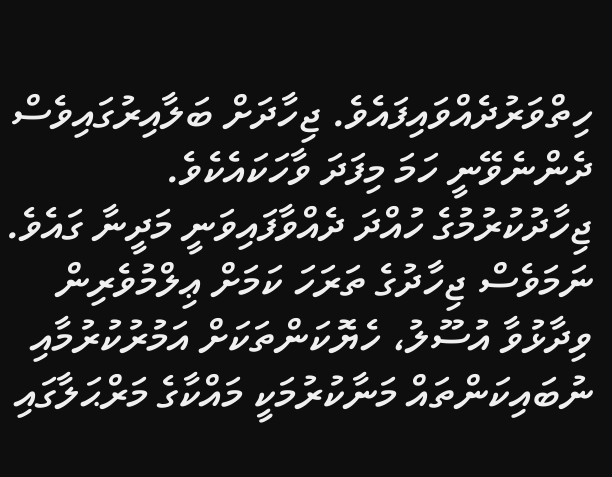ހިތްވަރުދެއްވައިފައެވެ. ޖިހާދަށް ބަލާއިރުގައިވެސް ދެންނެވޭނީ ހަމަ މިފަދަ ވާހަކައެކެވެ. ޖިހާދުކުރުމުގެ ހުއްދަ ދެއްވާފައިވަނީ މަދީނާ ގައެވެ. ނަމަވެސް ޖިހާދުގެ ތަރަހަ ކަމަށް ޢިލްމުވެރިން ވިދާޅުވާ އުސޫލު، ހެޔޮކަންތަކަށް އަމުރުކުރުމާއި ނުބައިކަންތައް މަނާކުރުމަކީ މައްކާގެ މަރްޙަލާގައި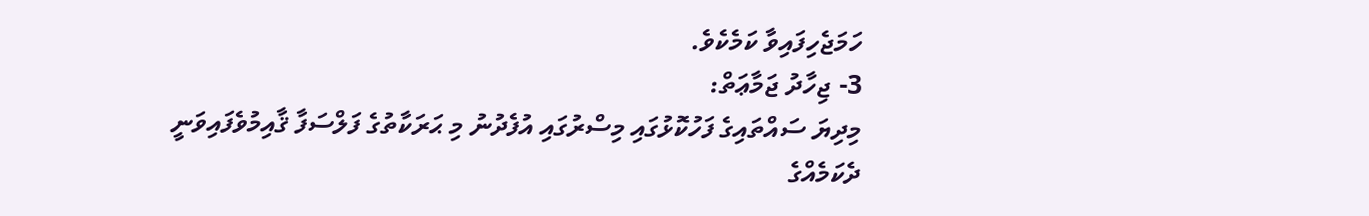ހަމަޖެހިފައިވާ ކަމެކެވެ.
3- ޖިހާދު ޖަމާޢަތް:
މިދިޔަ ސައްތައިގެ ފަހުކޮޅުގައި މިސްރުގައި އުފެދުނު މި ޙަރަކާތުގެ ފަލްސަފާ ޤާއިމުވެފައިވަނީ ދެކަމެއްގެ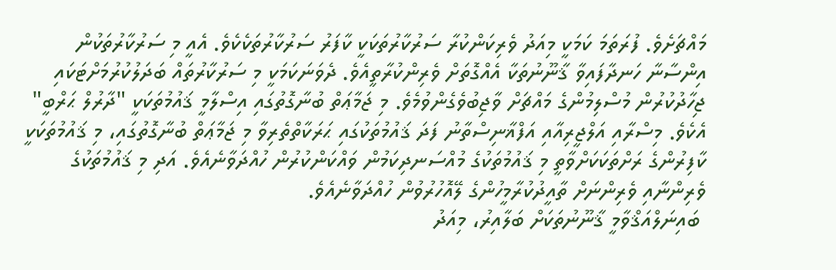މައްޗަށެވެ. ފުރަތަމަ ކަމަކީ މިއަދު ވެރިކަންކުރާ ސަރުކާރުތަކަކީ ކާފަރު ސަރުކާރުތަކެކެވެ. އެއީ މި ސަރުކާރުތަކުން އިންސާނާ ހަނދާފައިވާ ޤާނޫނުތަކާ އެއްގޮތަށް ވެރިންކުރާތީއެވެ. ދެވަނަކަމަކީ މި ސަރުކާރުތައް ބަދަލުކުރުމަށްޓަކައި ޖިހާދުކުރުން މުސްލިމުންގެ މައްޗަށް ވާޖިބުވެގެންވުމެވެ. މި ޖަމާޢަތް ބުނާގޮތުގައި އިސްލާމީ ޤައުމުތަކަކީ "ދާރުލް ޙަރްބީ" އެކެވެ. މިސްރާއި އަލްޖީރިއާއި އަފްޣާނިސްތާނު ފަދަ ޤައުމުތަކުގައި ޙަރަކާތްތެރިވާ މި ޖަމާޢަތް ބުނާގޮތުގައި، މި ޤައުމުތަކަކީ ކާފިރުންގެ ރަށްތަކަކަށްވާތީ މި ޤައުމުތަކުގެ މުއްސަނދިކަމުން ވައްކަންކުރުން ހުއްދަވާނެއެވެ. އަދި މި ޤައުމުތަކުގެ ވެރިންނާއި ވެރިންނަށް ތާއީދުކުރާމީހުންގެ ލޭއޮހުރުވުން ހުއްދަވާނެއެވެ.
 ބައިނަލްއަޤްވާމީ ޤާނޫނުތަކަށް ބަލާއިރު، މިއަދު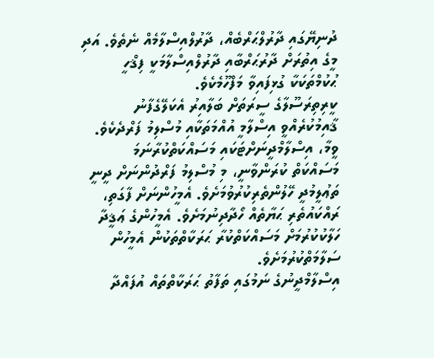ދުނިޔޭގައި ދާރުލްޙަރްބެއް، ދާރުލްއިސްލާމެއް ނެތެވެ. އަދި މީގެ އިތުރަށް ދާރުޙަރްބާއި ދާރުލްއިސްލާމަކީ ފިޤްހީ ޙުކުމްތަކަކާ ގުޅިފައިވާ މަފްހޫމެކެވެ.
ކީރިތިރަސޫލާގެ ސީރަތަށް ބަލާއިރު އެކަލޭގެފާނު ޤާއިމުކުރެއްވީ އިސްލާމީ އުއްމަތަކާއި މުސްލިމު ފަރްދެކެވެ. ވީމާ، އިސްލާމްދީނަށްޓަކައި މަސައްކަތްކުރާނަމަ މަސައްކަތް ކުރަންވާނީ، މި މުސްލިމު ފަރްދުންނަށް ދީނީ ތަޢުލީމުދީ ހޭލުންތެރިކުރުވުމަށެވެ. އެމީހުންނަށް ފާގަތި، ރައްކައުތެރި ޙަޔާތެއް ހޯދާދިނުމަށެވެ. އެމީހުންގެ ޢަޤީދާ ހަލާކުކުރުމަށް މަސައްކަތްކުރާ ޙަރަކާތްތަކުން އެމީހުން ސަލާމަތްކުރުމަށެވެ.
އިސްލާމްދީނުގެ ނަމުގައި ތަފާތު ޙަރަކާތްތައް އުފައްދާ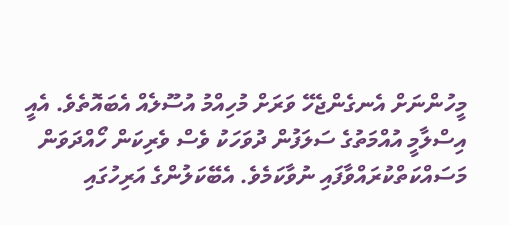މީހުންނަށް އެނގެންޖެހޭ ވަރަށް މުހިއްމު އުސޫލެއް އެބައޮތެވެ. އެއީ  އިސްލާމީ އުއްމަތުގެ ސަލަފުން ދުވަހަކު ވެސް ވެރިކަން ހޯއްދަވަން މަސައްކަތްކުރައްވާފައި ނުވާކަމެވެ. އެބޭކަލުންގެ އަރިހުގައި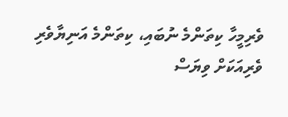ވެރިމީހާ ކިތަންމެ ނުބައި، ކިތަންމެ އަނިޔާވެރި ވެރިއަކަށް ވިޔަސް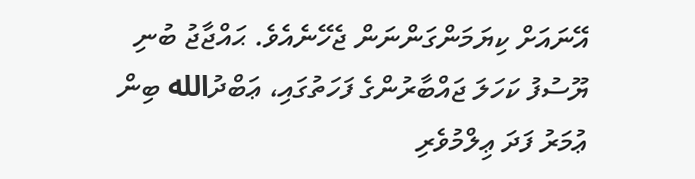އޭނައަށް ކިޔަމަންގަންނަން ޖެހޭނެއެވެ. ޙައްޖާޖު ބުނި ޔޫސުފު ކަހަލަ ޖައްބާރުންގެ ފަހަތުގައި، ޢަބްދުالله ބިން ޢުމަރު ފަދަ ޢިލްމުވެރި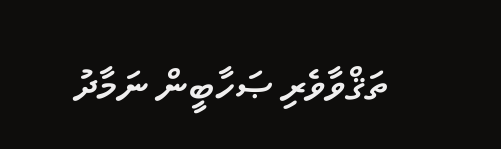ތަޤްވާވެރި ޞަހާބީން ނަމާދު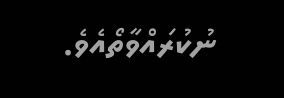ނުކުރައްވާތޯއެވެ.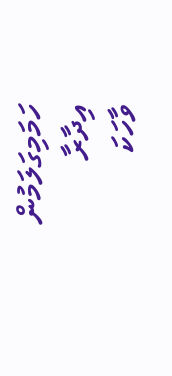ހަމަމިގަލަމުން
އިދާރާ
ވާހަކަ